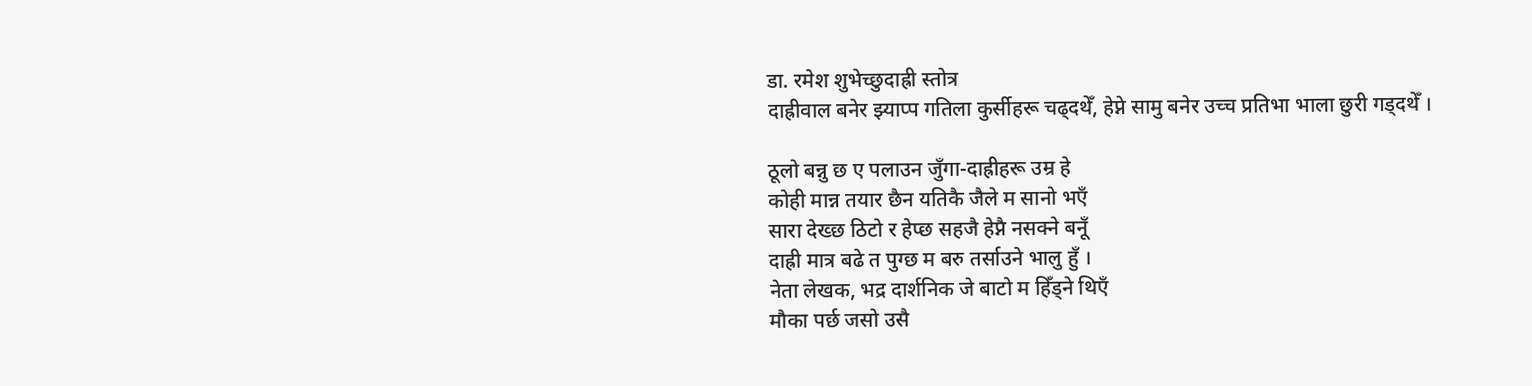डा. रमेश शुभेच्छुदाह्री स्तोत्र
दाह्रीवाल बनेर झ्याप्प गतिला कुर्सीहरू चढ्दथेँ, हेप्ने सामु बनेर उच्च प्रतिभा भाला छुरी गड्दथेँ ।

ठूलो बन्नु छ ए पलाउन जुँगा-दाह्रीहरू उम्र हे
कोही मान्न तयार छैन यतिकै जैले म सानो भएँ
सारा देख्छ ठिटो र हेप्छ सहजै हेप्नै नसक्ने बनूँ
दाह्री मात्र बढे त पुग्छ म बरु तर्साउने भालु हुँ ।
नेता लेखक, भद्र दार्शनिक जे बाटो म हिँड्ने थिएँ
मौका पर्छ जसो उसै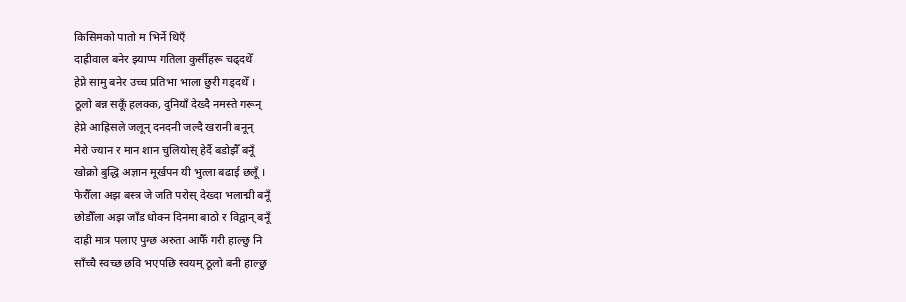किसिमको पातो म भिर्ने थिएँ
दाह्रीवाल बनेर झ्याप्प गतिला कुर्सीहरू चढ्दथेँ
हेप्ने सामु बनेर उच्च प्रतिभा भाला छुरी गड्दथेँ ।
ठूलो बन्न सकूँ हलक्क, दुनियाँ देख्दै नमस्ते गरून्
हेप्ने आह्रिसले जलून् दनदनी जल्दै खरानी बनून्
मेरो ज्यान र मान शान चुलियोस् हेर्दै बडोझैँ बनूँ
खोक्रो बुद्धि अज्ञान मूर्खपन यी भुत्ला बढाई छलूँ ।
फेरौँला अझ बस्त्र जे जति परोस् देख्दा भलाद्मी बनूँ
छोडौँला अझ जाँड धोक्न दिनमा बाठो र विद्वान् बनूँ
दाह्री मात्र पलाए पुग्छ अरुता आफैँ गरी हाल्छु नि
साँच्चै स्वच्छ छवि भएपछि स्वयम् ठूलो बनी हाल्छु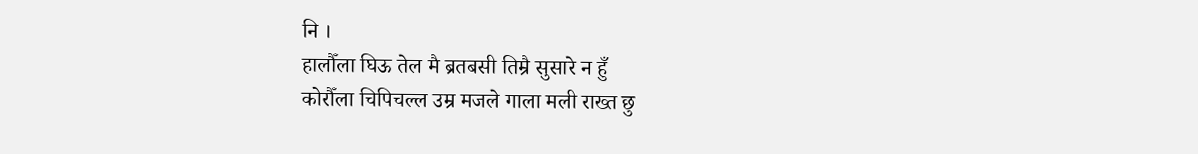नि ।
हालौँला घिऊ तेल मै ब्रतबसी तिम्रै सुसारे न हुँ
कोरौँला चिपिचल्ल उम्र मजले गाला मली राख्त छु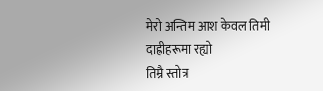मेरो अन्तिम आश केवल तिमी दाह्रीहरूमा रह्यो
तिम्रै स्तोत्र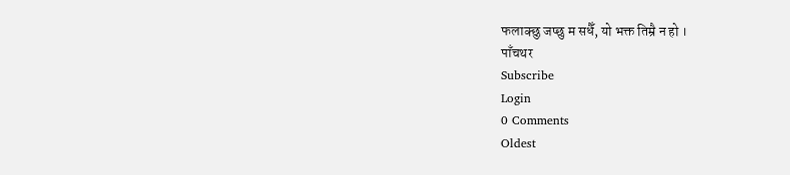फलाक्छु जप्छु म सधैँ, यो भक्त तिम्रै न हो ।
पाँचथर
Subscribe
Login
0 Comments
Oldest